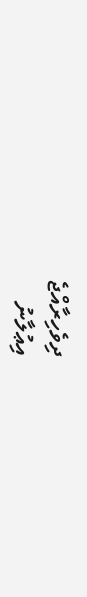ދިވެހިރާއްޖެ
އިޢުލާނު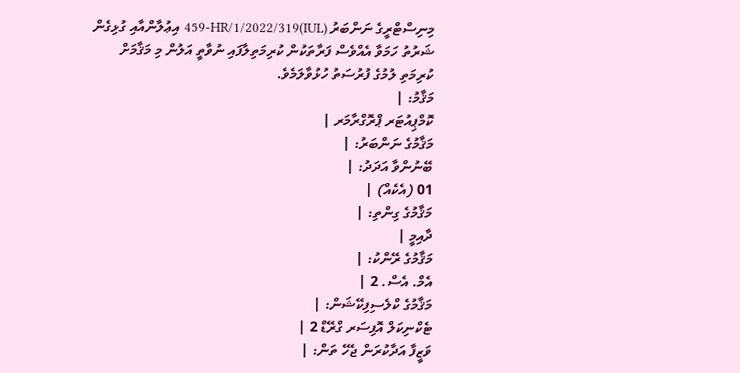މިނިސްޓްރީގެ ނަންބަރު (IUL)459-HR/1/2022/319 އިޢުލާންއާއި ގުޅިގެން ޝަރުތު ހަމަވާ އެއްވެސް ފަރާތަކުން ކުރިމަތިލާފައި ނުވާތީ އަލުން މި މަޤާމަށް ކުރިމަތި ލުމުގެ ފުރުސަތު ހުޅުވާލަމެވެ.
މަޤާމު: |
ކޮމްޕިއުޓަރ ޕްރޮގްރާމަރ |
މަޤާމުގެ ނަންބަރު: |
ބޭނުންވާ އަދަދު: |
01 (އެކެއް) |
މަޤާމުގެ ގިންތި: |
ދާއިމީ |
މަޤާމުގެ ރޭންކު: |
އެމް. އެސް. 2 |
މަޤާމުގެ ކްލެސިފިކޭޝަން: |
ޓެކްނިކަލް އޮފިސަރ ގްރޭޑް 2 |
ވަޒީފާ އަދާކުރަން ޖެހޭ ތަން: |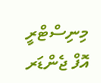މިނިސްޓްރީ އޮފް ޖެންޑަރ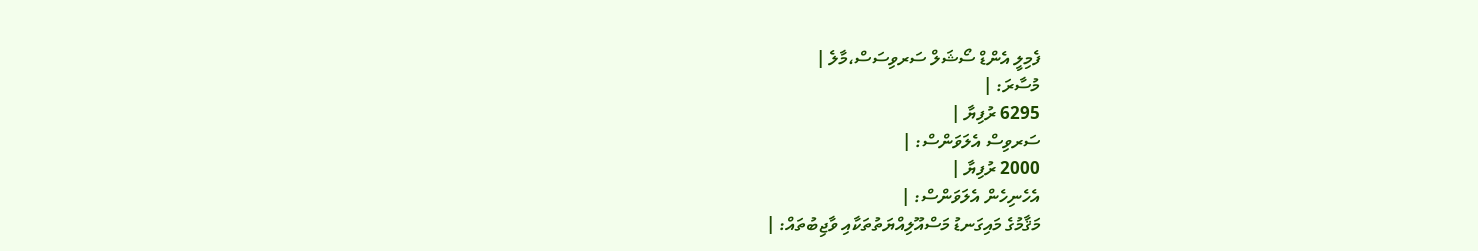ފެމިލީ އެންޑް ސޯޝަލް ސަރވިސަސް،މާލެ |
މުސާރަ: |
6295 ރުފިޔާ |
ސަރވިސް އެލަވަންސް: |
2000 ރުފިޔާ |
އެހެނިހެން އެލަވަންސް: |
މަޤާމުގެ މައިގަނޑު މަސްއޫލިއްޔަތުތަކާއި ވާޖިބުތައް: |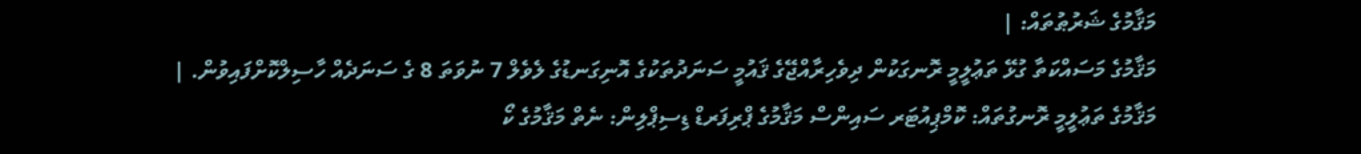މަޤާމުގެ ޝަރުޠުތައް: |
މަޤާމުގެ މަސައްކަތާ ގުޅޭ ތަޢުލީމީ ރޮނގަކުން ދިވެހިރާއްޖޭގެ ޤައުމީ ސަނަދުތަކުގެ އޮނިގަނޑުގެ ލެވެލް 7 ނުވަތަ 8 ގެ ސަނަދެއް ހާސިލްކޮށްފައިވުން. |
މަޤާމުގެ ތަޢުލީމީ ރޮނގުތައް: ކޮމްޕިއުޓަރ ސައިންސް މަޤާމުގެ ޕްރިފަރޑް ޑިސިޕްލިން: ނެތް މަޤާމުގެ ކޯ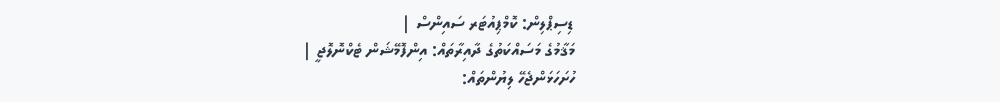ޑިސިޕްލިން: ކޮމްޕިއުޓަރ ސައިންސް |
މަޤާމުގެ މަސައްކަތުގެ ދާއިރާތައް: އިންފޮމޭޝަން ޓެކްނޮލޮޖީ |
ހުށަހަޅަންޖެހޭ ލިޔުންތައް: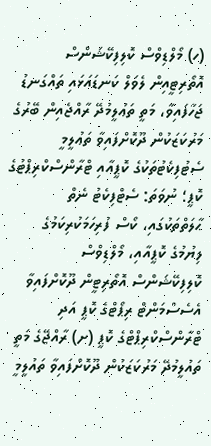(ހ) މޯލްޑިވްސް ކޮލިފިކޭޝަންސް އޮތޯރިޓީއިން ލެވަލް ކަނޑައަޅައި ތައްގަނޑު ޖަހާފައިވާ، މަތީ ތަޢުލީމުދޭ ރާއްޖެއިން ބޭރުގެ މަރުކަޒަކުން ދޫކޮށްފައިވާ ތަޢުލީމީ ސެޓުފިކެޓުތަކުގެ ކޮޕީއާއި ޓްރާންސްކްރިޕްޓުގެ ކޮޕީ؛ ނުވަތަ: ސެޓްފިކެޓު ނެތް ޙާލަތްތަކުގައި، ކޯސް ފުރިހަމަކުރިކަމުގެ ލިޔުމުގެ ކޮޕީއާއި، މޯލްޑިވްސް ކޮލިފިކޭޝަންސް އޮތޯރިޓީން ދޫކޮށްފައިވާ އެސެސްމަންޓް ރިޕޯޓްގެ ކޮޕީ އަދި ޓްރާންސްކްރިޕްޓްގެ ކޮޕީ (ށ) ރާއްޖޭގެ މަތީ ތައުލީމުދޭ މަރުކަޒަކުން ދޫކޮށްފައިވާ ތައުލީމީ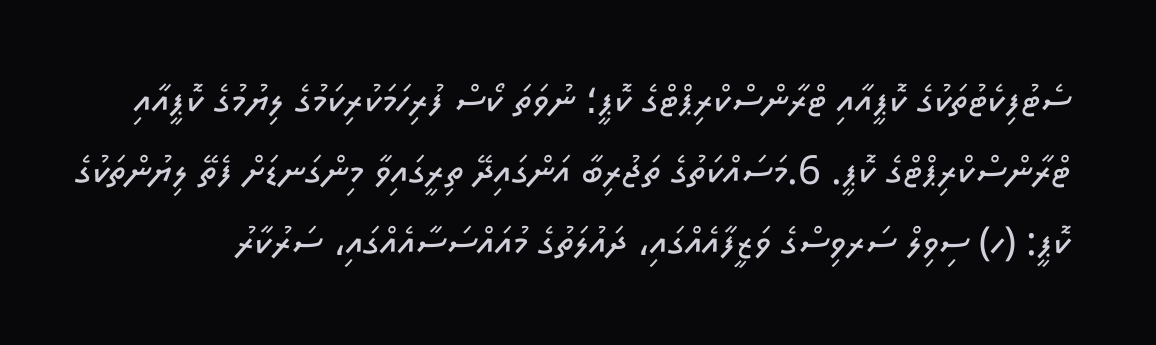ސެޓުފިކެޓުތަކުގެ ކޮޕީއާއި ޓްރާންސްކްރިޕްޓްގެ ކޮޕީ؛ ނުވަތަ ކޯސް ފުރިހަމަކުރިކަމުގެ ލިޔުމުގެ ކޮޕީއާއި ޓްރާންސްކްރިޕްޓްގެ ކޮޕީ. 6.މަސައްކަތުގެ ތަޖުރިބާ އަންގައިދޭ ތިރީގައިވާ މިންގަނޑަށް ފެތޭ ލިޔުންތަކުގެ ކޮޕީ: (ހ) ސިވިލް ސަރވިސްގެ ވަޒީފާއެއްގައި، ދައުލަތުގެ މުއައްސަސާއެއްގައި، ސަރުކާރު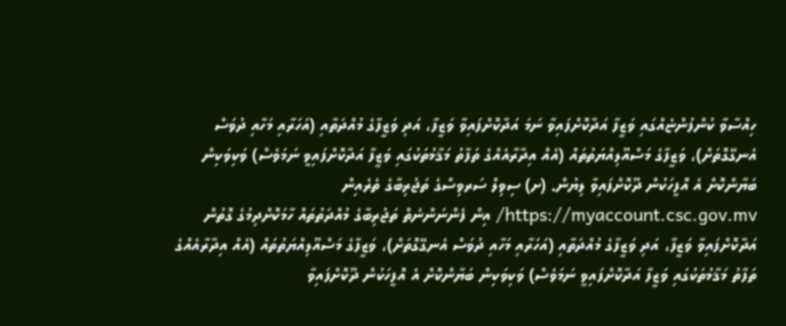ހިއްސާވާ ކުންފުންޏެއްގައި ވަޒީފާ އަދާކޮށްފައިވާ ނަމަ އަދާކޮށްފައިވާ ވަޒީފާ، އަދި ވަޒީފާގެ މުއްދަތާއި (އަހަރާއި މަހާއި ދުވަސް އެނގޭގޮތަށް)، ވަޒީފާގެ މަސްއޫލިއްޔަތުތައް (އެއް އިދާރާއެއްގެ ތަފާތު މަޤާމުތަކުގައި ވަޒީފާ އަދާކޮށްފައިވީ ނަމަވެސް) ވަކިވަކިން ބަޔާންކޮށް އެ އޮފީހަކުން ދޫކޮށްފައިވާ ލިޔުން. (ށ) ސިވިލް ސަރވިސްގެ ތަޖުރިބާގެ ތެރެއިން https://myaccount.csc.gov.mv/ އިން ފެންނަންނެތް ތަޖުރިބާގެ މުއްދަތުތައް ހާމަކޮށްދިމުގެ ގޮތުން އަދާކޮށްފައިވާ ވަޒީފާ، އަދި ވަޒީފާގެ މުއްދަތާއި (އަހަރާއި މަހާއި ދުވަސް އެނގޭގޮތަށް)، ވަޒީފާގެ މަސްއޫލިއްޔަތުތައް (އެއް އިދާރާއެއްގެ ތަފާތު މަޤާމުތަކުގައި ވަޒީފާ އަދާކޮށްފައިވީ ނަމަވެސް) ވަކިވަކިން ބަޔާންކޮށް އެ އޮފީހަކުން ދޫކޮށްފައިވާ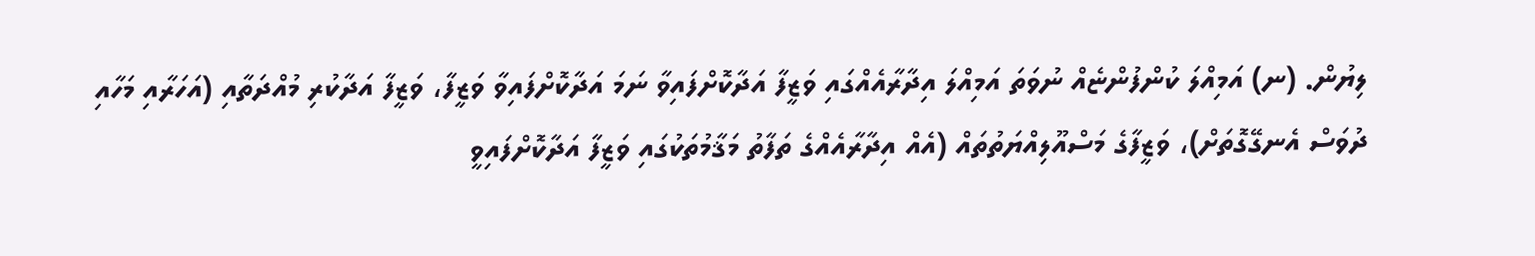ލިޔުން. (ނ) އަމިއްލަ ކުންފުންޏެއް ނުވަތަ އަމިއްލަ އިދާރާއެއްގައި ވަޒީފާ އަދާކޮށްފައިވާ ނަމަ އަދާކޮށްފައިވާ ވަޒީފާ، ވަޒީފާ އަދާކުރި މުއްދަތާއި (އަހަރާއި މަހާއި ދުވަސް އެނގޭގޮތަށް)، ވަޒީފާގެ މަސްއޫލިއްޔަތުތައް (އެއް އިދާރާއެއްގެ ތަފާތު މަޤާމުތަކުގައި ވަޒީފާ އަދާކޮށްފައިވީ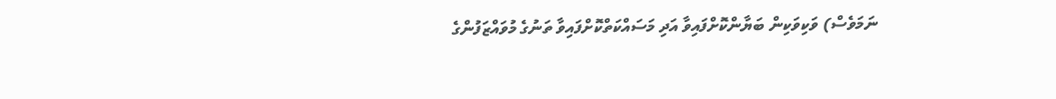ނަމަވެސް) ވަކިވަކިން ބަޔާންކޮށްފައިވާ އަދި މަސައްކަތްކޮށްފައިވާ ތަނުގެ މުވައްޒަފުންގެ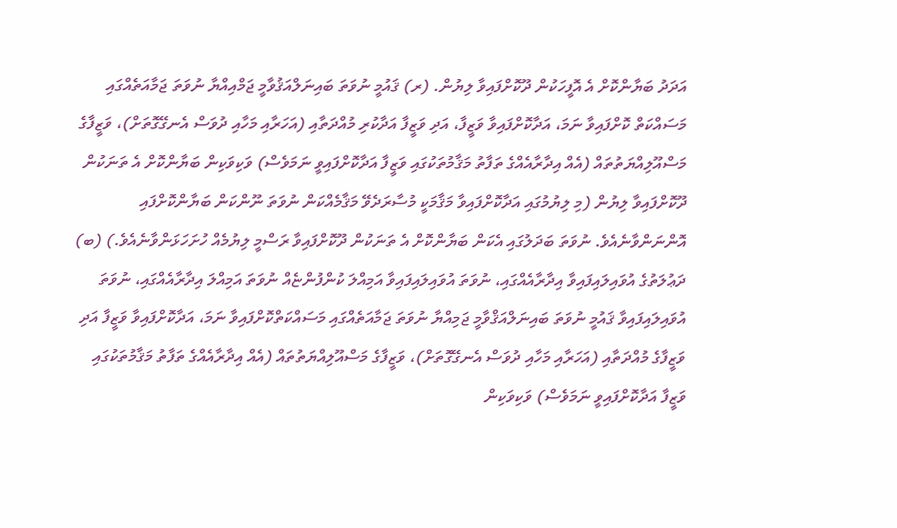އަދަދު ބަޔާންކޮށް އެ އޮފީހަކުން ދޫކޮށްފައިވާ ލިޔުން. (ރ) ޤައުމީ ނުވަތަ ބައިނަލްއަޤުވާމީ ޖަމްއިއްޔާ ނުވަތަ ޖަމާއަތެއްގައި މަސައްކަތް ކޮށްފައިވާ ނަމަ، އަދާކޮށްފައިވާ ވަޒީފާ، އަދި ވަޒީފާ އަދާކުރި މުއްދަތާއި (އަހަރާއި މަހާއި ދުވަސް އެނގޭގޮތަށް)، ވަޒީފާގެ މަސްއޫލިއްޔަތުތައް (އެއް އިދާރާއެއްގެ ތަފާތު މަޤާމުތަކުގައި ވަޒީފާ އަދާކޮށްފައިވީ ނަމަވެސް) ވަކިވަކިން ބަޔާންކޮށް އެ ތަނަކުން ދޫކޮށްފައިވާ ލިޔުން (މި ލިޔުމުގައި އަދާކޮށްފައިވާ މަޤާމަކީ މުސާރަދެވޭ މަޤާމެއްކަން ނުވަތަ ނޫންކަން ބަޔާންކޮށްފައި އޮންނަންވާނެއެވެ. ނުވަތަ ބަދަލުގައި އެކަން ބަޔާންކޮށް އެ ތަނަކުން ދޫކޮށްފައިވާ ރަސްމީ ލިޔުމެއް ހުށަހަޅަންވާނެއެވެ.) (ބ) ދަޢުލަތުގެ އުވައިލައިފައިވާ އިދާރާއެއްގައި، ނުވަތަ އުވައިލައިފައިވާ އަމިއްލަ ކުންފުންޏެއް ނުވަތަ އަމިއްލަ އިދާރާއެއްގައި، ނުވަތަ އުވައިލައިފައިވާ ޤައުމީ ނުވަތަ ބައިނަލްއަޤްވާމީ ޖަމިއްޔާ ނުވަތަ ޖަމާއަތެއްގައި މަސައްކަތްކޮށްފައިވާ ނަމަ، އަދާކޮށްފައިވާ ވަޒީފާ އަދި ވަޒީފާގެ މުއްދަތާއި (އަހަރާއި މަހާއި ދުވަސް އެނގޭގޮތަށް)، ވަޒީފާގެ މަސްއޫލިއްޔަތުތައް (އެއް އިދާރާއެއްގެ ތަފާތު މަޤާމުތަކުގައި ވަޒީފާ އަދާކޮށްފައިވީ ނަމަވެސް) ވަކިވަކިން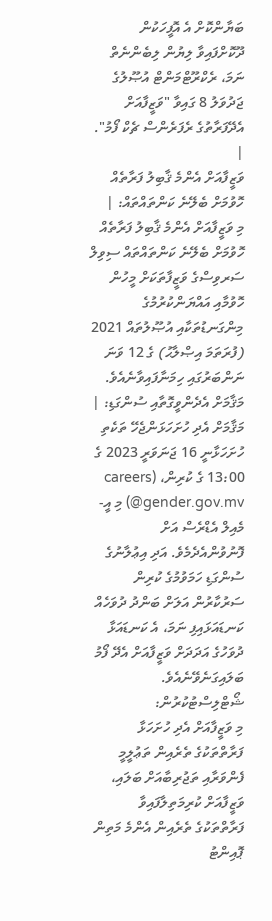ބަޔާންކޮށް އެ އޮފީހަކުން ދޫކޮށްފައިވާ ލިޔުން ލިބެންނެތް ނަމަ، ރެކްރޫޓްމަންޓް އުޞޫލުގެ ޖަދުވަލު 8 ގައިވާ "ވަޒީފާއަށް އެދޭފަރާތުގެ ރެފަރެންސް ޗެކް ފޯމު". |
ވަޒީފާއަށް އެންމެ ޤާބިލު ފަރާތެއް ހޮވުމަށް ބެލޭނެ ކަންތައްތައް: |
މި ވަޒީފާއަށް އެންމެ ޤާބިލު ފަރާތެއް ހޮވުމަށް ބެލޭނެ ކަންތައްތައް ސިވިލް ސަރވިސްގެ ވަޒީފާތަކަށް މީހުން ހޮވުމާއި އައްޔަންކުރުމުގެ މިންގަނޑުތަކާއި އުޞޫލުތައް 2021 (ފުރަތަމަ އިޞްލާޙު) ގެ 12 ވަނަ ނަންބަރުގައި ހިމަނާފައިވާނެއެވެ.
މަޤާމަށް އެދެންވީގޮތާއި ސުންގަޑި: |
މަޤާމަށް އެދި ހުށަހަޅަންޖެހޭ ތަކެތި ހުށަހަޅާނީ 16 ޖަނަވަރީ 2023 ގެ 13:00 ގެ ކުރިން، (careers @gender.gov.mv) މި އީ-މެއިލް އެޑްރެސް އަށް ފޮނުވުންއެދެމެވެ. އަދި އިޢުލާނުގެ ސުންގަޑި ހަމަވުމުގެ ކުރިން ސަރުކާރުން އަލަށް ބަންދު ދުވަހެއް ކަނޑައަޅައިފި ނަމަ، އެ ކަނޑައަޅާ ދުވަހުގެ އަދަދަށް ވަޒީފާއަށް އެދޭ ފޯމު ބަލައިގަނެވޭނެއެވެ.
ޝޯޓްލިސްޓުކުރުން:
މި ވަޒީފާއަށް އެދި ހުށަހަޅާ ފަރާތްތަކުގެ ތެރެއިން ތަޢުލީމީ ފެންވަރާއި ތަޖުރިބާއަށް ބަލައި، ވަޒީފާއަށް ކުރިމަތިލާފައިވާ ފަރާތްތަކުގެ ތެރެއިން އެންމެ މަތިން ޕޮއިންޓު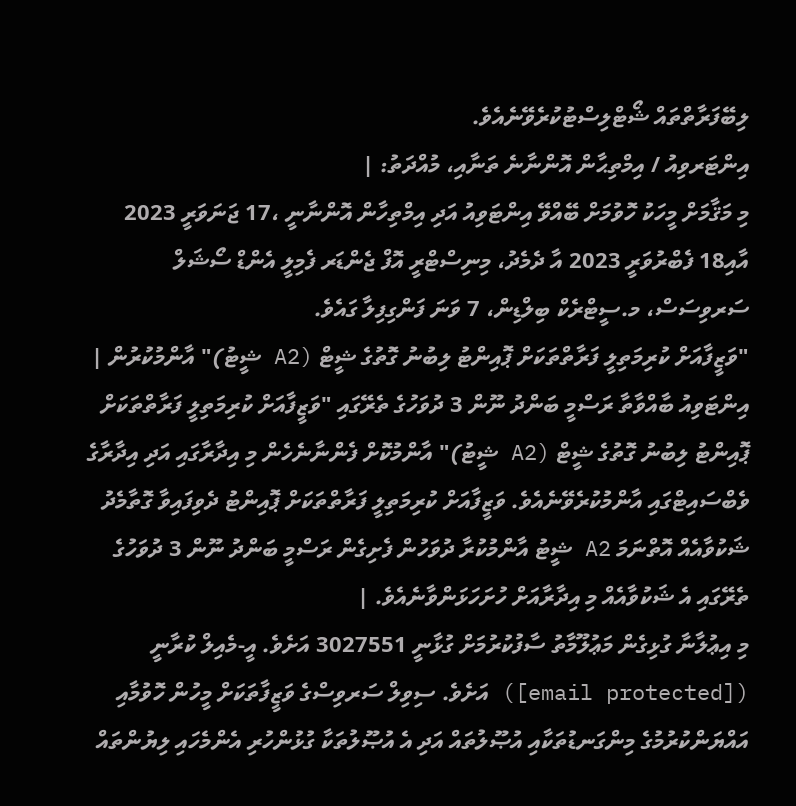ލިބޭފަރާތްތައް ޝޯޓްލިސްޓުކުރެވޭނެއެވެ.
އިންޓަރވިއު / އިމްތިޙާން އޮންނާނެ ތަނާއި، މުއްދަތު: |
މި މަޤާމަށް މީހަކު ހޮވުމަށް ބޭއްވޭ އިންޓަވިއު އަދި އިމްތިހާން އޮންނާނީ ،17 ޖަނަވަރީ 2023 އާއި18 ފެބްރުވަރީ 2023 އާ ދެމެދު، މިނިސްޓްރީ އޮފް ޖެންޑަރ ފެމިލީ އެންޑް ސޯޝަލް ސަރވިސަސް، މ.ސީޓްރެކް ބިލްޑިން، 7 ވަނަ ފަންގިފިލާ ގައެވެ.
"ވަޒީފާއަށް ކުރިމަތިލީ ފަރާތްތަކަށް ޕޮއިންޓު ލިބުނު ގޮތުގެ ޝީޓް (A2 ޝީޓު)" އާންމުކުރުން |
އިންޓަވިއު ބާއްވާތާ ރަސްމީ ބަންދު ނޫން 3 ދުވަހުގެ ތެރޭގައި "ވަޒީފާއަށް ކުރިމަތިލީ ފަރާތްތަކަށް ޕޮއިންޓު ލިބުނު ގޮތުގެ ޝީޓް (A2 ޝީޓު)" އާންމުކޮށް ފެންނާނެހެން މި އިދާރާގައި އަދި އިދާރާގެ ވެބްސައިޓްގައި އާންމުކުރެވޭނެއެވެ. ވަޒީފާއަށް ކުރިމަތިލީ ފަރާތްތަކަށް ޕޮއިންޓު ދެވިފައިވާ ގޮތާމެދު ޝަކުވާއެއް އޮތްނަމަ A2 ޝީޓު އާންމުކުރާ ދުވަހުން ފެށިގެން ރަސްމީ ބަންދު ނޫން 3 ދުވަހުގެ ތެރޭގައި އެ ޝަކުވާއެއް މި އިދާރާއަށް ހުށަހަޅަންވާނެއެވެ. |
މި އިޢުލާނާ ގުޅިގެން މަޢުލޫމާތު ސާފުކުރުމަށް ގުޅާނީ 3027551 އަށެވެ. އީ-މެއިލް ކުރާނީ ([email protected]) އަށެވެ. ސިވިލް ސަރވިސްގެ ވަޒީފާތަކަށް މީހުން ހޮވުމާއި އައްޔަންކުރުމުގެ މިންގަނޑުތަކާއި އުޞޫލުތައް އަދި އެ އުޞޫލުތަކާ ގުޅުންހުރި އެންމެހައި ލިޔުންތައް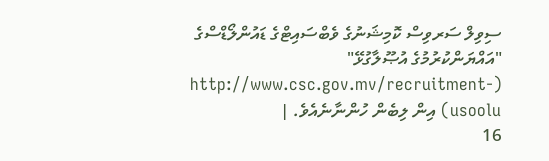ސިވިލް ސަރވިސް ކޮމިޝަނުގެ ވެބްސައިޓްގެ ޑައުންލޯޑްސްގެ "އައްޔަންކުރުމުގެ އުޞޫލާގުޅޭ" (http://www.csc.gov.mv/recruitment-usoolu) އިން ލިބެން ހުންނާނެއެވެ. |
16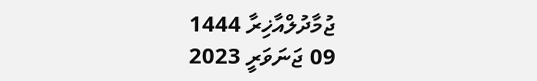ޖުމާދުލްއާޚިރާ 1444
09 ޖަނަވަރީ 2023